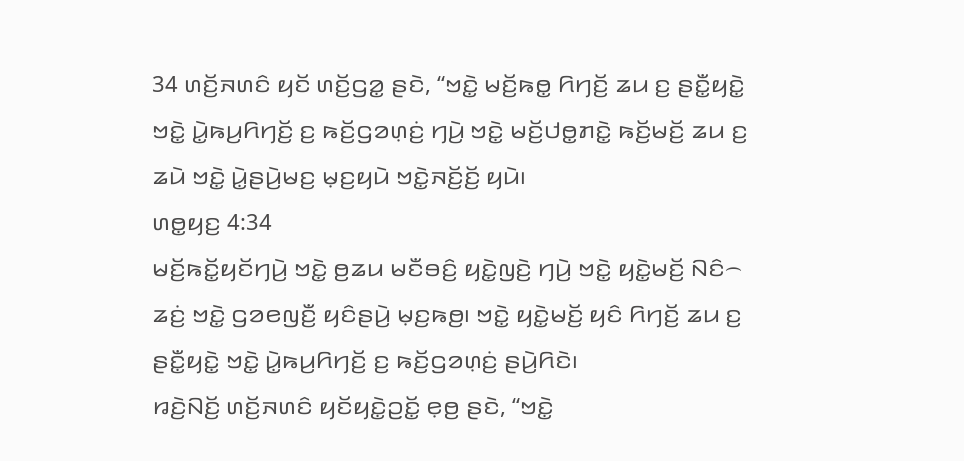34 ꤛꤢꤩ꤬ꤏꤛꤢꤨ ꤟꤢꤩ ꤛꤢꤩ꤬ꤞꤤ꤭ ꤔꤢꤧ, “ꤠꤢꤧ꤭ ꤗꤢꤩ꤬ꤒꤥ꤭ ꤖꤚꤢꤩ꤬ ꤘꤣ ꤢ꤬ ꤔꤢꤪ꤭ꤟꤢꤧ꤭ ꤠꤢꤧ꤭ ꤣꤧ꤭ꤒꤣ꤬ꤖꤚꤢꤩ꤬ ꤢ꤬ ꤒꤢꤩ꤬ꤞꤤꤛ꤫ꤢꤦ꤬ ꤚꤣꤧ꤬ ꤠꤢꤧ꤭ ꤗꤢꤩ꤬ꤓꤥ꤭ꤊꤢꤧ꤭ ꤒꤢꤩ꤬ꤗꤢꤩ꤬ ꤘꤣ ꤢ꤬ ꤘꤣꤧ ꤠꤢꤧ꤭ ꤣꤧ꤭ꤔꤣꤧ꤬ꤗꤢ꤬ ꤗ꤫ꤢ꤬ꤟꤣꤧ ꤠꤢꤧ꤭ꤏꤢꤩ꤬ꤢꤩ꤬ ꤟꤣꤧ꤯
ꤛꤥ꤭ꤟꤢ꤬ 4:34
ꤗꤢꤩ꤬ꤒꤢꤩ꤭ꤟꤢꤩꤚꤣꤧ꤬ ꤠꤢꤧ꤭ ꤥ꤬ꤘꤣ ꤗꤢꤪꤋꤢꤨ꤬ ꤟꤢꤧ꤭ꤜꤢꤧ꤬ ꤚꤣꤧ꤬ ꤠꤢꤧ꤭ ꤟꤢꤧ꤭ꤗꤢꤩ꤬ ꤡꤢꤨ꤮ ꤘꤢꤦ꤬ ꤠꤢꤧ꤭ ꤞꤤꤕꤜꤢꤪ꤬ ꤟꤢꤨꤔꤣꤧ꤬ ꤗ꤫ꤢ꤬ꤒꤥ꤬꤯ ꤠꤢꤧ꤭ ꤟꤢꤧ꤭ꤗꤢꤩ꤬ ꤟꤢꤨ ꤖꤚꤢꤩ꤬ ꤘꤣ ꤢ꤬ ꤔꤢꤪ꤭ꤟꤢꤧ꤭ ꤠꤢꤧ꤭ ꤣꤧ꤭ꤒꤣ꤬ꤖꤚꤢꤩ꤬ ꤢ꤬ ꤒꤢꤩ꤬ꤞꤤꤛ꤫ꤢꤦ꤬ ꤔꤣꤧ꤬ꤖꤢꤧ꤯
ꤙꤢꤧ꤬ꤡꤢꤩ꤬ ꤛꤢꤩ꤬ꤏꤛꤢꤨ ꤟꤢꤩꤟꤢꤧ꤭ꤑꤢꤩ꤭ ꤕ꤫ꤥ꤬ ꤔꤢꤧ, “ꤠꤢꤧ꤭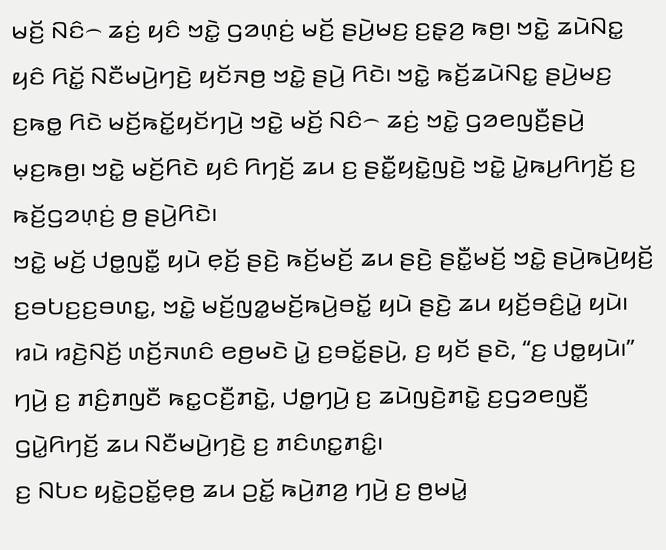ꤗꤢꤩ꤬ ꤡꤢꤨ꤮ ꤘꤢꤦ꤬ ꤟꤢꤨ ꤠꤢꤧ꤭ ꤞꤤꤛ꤫ꤢꤦ꤬ ꤗꤢꤩ꤬ ꤔꤣꤧ꤬ꤗꤢ꤬ ꤢ꤬ꤔ꤫ꤤ꤬ ꤒꤥ꤬꤯ ꤠꤢꤧ꤭ ꤘꤣꤧꤡꤢ꤭ ꤟꤢꤨ ꤖꤢꤩ꤭ ꤡꤢꤪꤗꤣꤧ꤬ꤚꤢꤧ꤬ ꤟꤢꤩꤏꤥ꤬ ꤠꤢꤧ꤭ ꤔꤣꤧ꤬ ꤖꤢꤧ꤯ ꤠꤢꤧ꤭ ꤒꤢꤩ꤬ꤘꤣꤧꤡꤢ꤭ ꤔꤣꤧ꤬ꤗꤢ꤬ ꤢ꤬ꤒꤥ꤭ ꤖꤢꤧ ꤗꤢꤩ꤬ꤒꤢꤩ꤭ꤟꤢꤩꤚꤣꤧ꤬ ꤠꤢꤧ꤭ ꤗꤢꤩ꤬ ꤡꤢꤨ꤮ ꤘꤢꤦ꤬ ꤠꤢꤧ꤭ ꤞꤤꤕꤜꤢꤪ꤬ꤔꤣꤧ꤬ ꤗ꤫ꤢ꤬ꤒꤥ꤬꤯ ꤠꤢꤧ꤭ ꤗꤢꤩ꤬ꤖꤢꤧ ꤟꤢꤨ ꤖꤚꤢꤩ꤬ ꤘꤣ ꤢ꤬ ꤔꤢꤪ꤭ꤟꤢꤧ꤭ꤜꤢꤧ꤬ ꤠꤢꤧ꤭ ꤣꤧ꤭ꤒꤣ꤬ꤖꤚꤢꤩ꤬ ꤢ꤬ ꤒꤢꤩ꤬ꤞꤤꤛ꤫ꤢꤦ꤬ ꤥ꤬ ꤔꤣꤧ꤬ꤖꤢꤧ꤯
ꤠꤢꤧ꤭ ꤗꤢꤩ꤬ ꤓꤥ꤭ꤜꤢꤪ꤭ ꤟꤣꤧ ꤕ꤫ꤢꤩ꤬ ꤔꤢꤧ꤬ ꤒꤢꤩ꤬ꤗꤢꤩ꤬ ꤘꤣ ꤔꤢꤧ꤬ ꤔꤢꤪ꤭ꤗꤢꤩ꤬ ꤠꤢꤧ꤭ ꤔꤣꤧ꤬ꤒꤣꤧ꤬ꤟꤢꤩ꤬ ꤢ꤬ꤋꤝꤢ꤬ꤢ꤬ꤋꤛꤢ꤭, ꤠꤢꤧ꤭ ꤗꤢꤩ꤬ꤜꤤ꤭ꤗꤢꤩ꤬ꤒꤣꤧ꤬ꤋꤢꤩ꤭ ꤟꤣꤧ ꤔꤢꤧ꤬ ꤘꤣ ꤟꤢꤩ꤬ꤋꤢꤨ꤬ꤣꤧ꤭ ꤟꤣꤧ꤯
ꤙꤣꤧ ꤙꤢꤧ꤬ꤡꤢꤩ꤬ ꤛꤢꤩ꤬ꤏꤛꤢꤨ ꤕꤥ꤬ꤗꤢꤧ ꤣꤧ꤭ ꤢ꤬ꤋꤢꤩ꤭ꤔꤣꤧ꤬, ꤢ꤬ ꤟꤢꤩ ꤔꤢꤧ, “ꤢ꤬ ꤓꤥ꤭ꤟꤣꤧ꤯” ꤚꤣꤧ꤬ ꤢ꤬ ꤊꤢꤨ꤬ꤊꤜꤢꤪ ꤒꤢ꤭ꤍꤢꤪ꤬ꤊꤢꤧ꤭, ꤓꤥ꤭ꤚꤣꤧ꤬ ꤢ꤬ ꤘꤣꤧꤜꤢꤧ꤬ꤊꤢꤧ꤭ ꤢ꤬ꤞꤤꤕꤜꤢꤪ꤬ ꤞꤣꤧ꤭ꤖꤚꤢꤩ꤬ ꤘꤣ ꤡꤢꤪꤗꤣꤧ꤬ꤚꤢꤧ꤬ ꤢ꤬ ꤊꤢꤨꤛꤢ꤭ꤊꤢꤨ꤭꤯
ꤢ꤬ ꤡꤝꤢ ꤟꤢꤧ꤭ꤑꤢꤩ꤭ꤕ꤫ꤥ꤬ ꤘꤣ ꤑꤢꤩ꤭ ꤒꤣꤧ꤬ꤊꤤ꤬ ꤚꤣꤧ꤬ ꤢ꤬ ꤥ꤬ꤗꤣꤧ꤭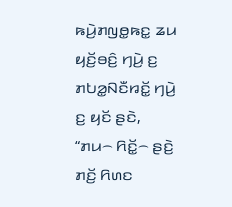ꤒꤣꤧ꤬ꤊꤜꤥ꤭ꤒꤢ꤭ ꤘꤣ ꤟꤢꤩ꤬ꤋꤢꤨ꤬ ꤚꤣꤧ꤬ ꤢ꤬ ꤊꤝꤤ꤭ꤡꤢꤪꤙꤢꤩ꤭ ꤚꤣꤧ꤬ ꤢ꤬ ꤟꤢꤩ ꤔꤢꤧ, “ꤊꤣ꤮ ꤖꤢꤩ꤭꤮ ꤔꤢꤧ꤬ ꤊꤢꤩ꤬ ꤖꤛꤢ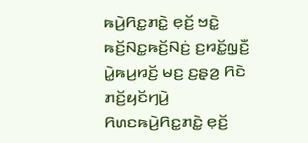ꤒꤣꤧ꤬ꤖꤢ꤭ꤊꤢꤧ꤭ ꤕ꤫ꤢꤩ꤬ ꤠꤢꤧ꤭ ꤒꤢꤩ꤬ꤡꤢ꤭ꤒꤢꤩ꤬ꤡꤢꤦ꤬ ꤢ꤬ꤙꤢꤩ꤭ꤜ꤫ꤢꤪ꤬ ꤣꤧ꤭ꤒꤣ꤬ꤙꤢꤩ꤬ ꤗꤢ꤬ ꤢ꤬ꤔ꤫ꤤ꤬ ꤖꤢꤧ ꤊꤢꤩ꤬ꤟꤢꤩꤚꤣꤧ꤬ ꤖꤛꤢꤒꤣꤧ꤬ꤖꤢ꤭ꤊꤢꤧ꤭ ꤕ꤫ꤢꤩ꤬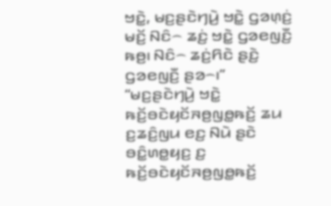ꤠꤢꤧ꤭, ꤗꤢ꤬ꤔꤢꤧꤚꤣꤧ꤬ ꤠꤢꤧ꤭ ꤞꤤꤛ꤫ꤢꤦ꤬ ꤗꤢꤩ꤬ ꤡꤢꤨ꤮ ꤘꤢꤦ꤬ ꤠꤢꤧ꤭ ꤞꤤꤕꤜꤢꤪ꤬ ꤒꤥ꤬꤯ ꤡꤢꤨ꤮ ꤘꤢꤦ꤬ꤖꤢꤧ ꤔꤢꤧ꤬ ꤞꤤꤕꤜꤢꤪ꤬ ꤔꤤ꤮꤯”
“ꤗꤢ꤬ꤔꤢꤧꤚꤣꤧ꤬ ꤠꤢꤧ꤭ ꤒꤢꤩ꤬ꤋꤢꤧꤟꤢꤩꤏꤥ꤬ꤜꤥ꤭ꤒꤢꤩ꤬ ꤘꤣ ꤢ꤬ꤘꤢꤨ꤬ꤜꤣ ꤕꤢ꤬ ꤡꤣꤧ ꤔꤢꤧ ꤋꤢꤨ꤭ꤛꤥ꤭ꤟꤢ꤬ ꤢ꤬ ꤒꤢꤩ꤬ꤋꤢꤧꤟꤢꤩꤏꤥ꤬ꤜꤥ꤭ꤒꤢꤩ꤬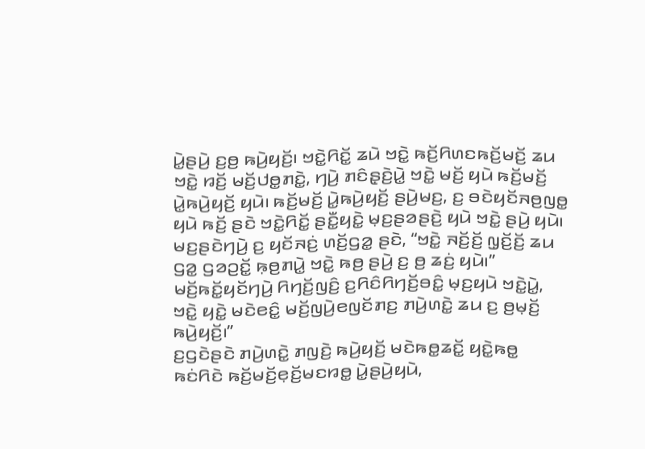ꤣꤧ꤭ꤔꤣꤧ꤬ ꤢ꤬ꤥ꤬ ꤒꤣꤧ꤬ꤟꤢꤩ꤬꤯ ꤠꤢꤧ꤭ꤖꤢꤩ꤭ ꤘꤣꤧ ꤠꤢꤧ꤭ ꤒꤢꤩ꤬ꤖꤛꤢꤒꤢꤩ꤬ꤗꤢꤩ꤬ ꤘꤣ ꤠꤢꤧ꤭ ꤙꤢꤩ꤬ ꤗꤢꤩ꤬ꤓꤥ꤭ꤊꤢꤧ꤭, ꤚꤣꤧ꤬ ꤊꤢꤨꤔ꤫ꤢꤧ꤬ꤣꤧ꤭ ꤠꤢꤧ꤭ ꤗꤢꤩ꤬ ꤟꤣꤧ ꤒꤢꤩ꤬ꤗꤢꤩ꤬ ꤣꤧ꤭ꤒꤣꤧ꤬ꤟꤢꤩ꤬ ꤟꤣꤧ꤯ ꤒꤢꤩ꤬ꤗꤢꤩ꤬ ꤣꤧ꤭ꤒꤣꤧ꤬ꤟꤢꤩ꤬ ꤔꤣꤧ꤬ꤗꤢ꤬, ꤢ꤬ ꤋꤢꤧꤟꤢꤩꤏꤥ꤬ꤜꤥ꤭ ꤟꤣꤧ ꤒꤢꤩ꤬ ꤔꤢꤧ ꤠꤢꤧ꤭ꤖꤢꤩ꤭ ꤔꤢꤪ꤭ꤟꤢꤧ꤭ ꤗ꤫ꤢ꤬ꤔꤤꤔꤢꤧ꤬ ꤟꤣꤧ ꤠꤢꤧ꤭ ꤔꤣꤧ꤬ ꤟꤣꤧ꤯
ꤗꤢ꤬ꤔꤢꤧꤚꤣꤧ꤬ ꤢ꤬ ꤟꤢꤩꤏꤢꤦ꤬ ꤛꤢꤩ꤬ꤞꤤ꤭ ꤔꤢꤧ, “ꤠꤢꤧ꤭ ꤏꤢꤩ꤬ꤢꤩ꤬ ꤜ꤫ꤢꤩ꤬ꤢꤩ꤬ ꤘꤣ ꤞꤤ꤭ ꤞꤤꤑꤢꤩ꤭ ꤒ꤫ꤥ꤬ꤊꤣꤧ꤭ ꤠꤢꤧ꤭ ꤒꤥ꤬ ꤔꤣꤧ꤬ ꤢ꤬ ꤥ꤬ ꤘꤢꤦ꤬ ꤟꤣꤧ꤯”
ꤗꤢꤩ꤬ꤒꤢꤩ꤭ꤟꤢꤩꤚꤣꤧ꤬ ꤖꤚꤢꤩ꤬ꤜꤢꤨ꤬ ꤢ꤬ꤖꤢꤨꤖꤚꤢꤩ꤬ꤋꤢꤨ꤭ ꤗ꤫ꤢ꤬ꤟꤣꤧ ꤠꤢꤧ꤭ꤣꤧ꤭, ꤠꤢꤧ꤭ ꤟꤢꤧ꤭ ꤗꤢꤧꤕꤢꤨ꤭ ꤗꤢꤩ꤬ꤜꤣꤧ꤬ꤕꤜꤢꤩꤊꤢ꤬ ꤊꤣꤧ꤬ꤛꤢꤧ꤭ ꤘꤣ ꤢ꤬ ꤥ꤬ꤗ꤫ꤢꤩ꤬ ꤒꤣꤧ꤬ꤟꤢꤩ꤬꤯”
ꤢ꤬ꤞꤢꤧꤔꤢꤧ ꤊꤣꤧ꤬ꤛꤢꤧ꤭ ꤊꤜꤢꤧ꤬ ꤒꤣꤧ꤬ꤟꤢꤩ꤬ ꤗꤢꤧꤒꤥ꤭ꤘꤢꤩ꤭ ꤟꤢꤧ꤭ꤒꤥ꤭ ꤒꤢꤦꤖꤢꤧ ꤒꤢꤩ꤬ꤗꤢꤩ꤬ꤕ꤫ꤢꤩ꤬ꤗꤢꤙꤥ꤭ ꤣꤧ꤭ꤔꤣꤧ꤬ꤟꤣꤧ,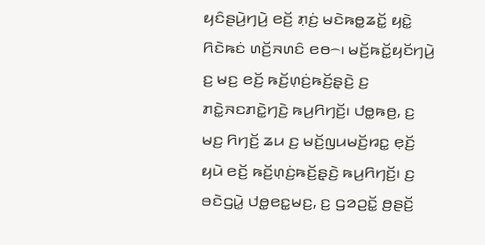ꤟꤢꤨꤔꤣꤧ꤬ꤚꤣꤧ꤬ ꤕꤢꤩ꤬ ꤊ꤫ꤢꤦ꤬ ꤗꤢꤧꤒꤥ꤭ꤘꤢꤩ꤭ ꤟꤢꤧ꤭ ꤖꤢꤧꤒꤢꤦ ꤛꤢꤩ꤬ꤏꤛꤢꤨ ꤕꤥ꤮꤯ ꤗꤢꤩ꤬ꤒꤢꤩ꤭ꤟꤢꤩꤚꤣꤧ꤬ ꤢ꤬ ꤗꤢ꤬ ꤕꤢꤩ꤬ ꤒꤢꤩ꤬ꤛ꤫ꤢꤦ꤬ꤒꤢꤩ꤬ꤔ꤫ꤢꤧ꤬ ꤢ꤬ ꤊꤢꤧ꤭ꤏꤢꤊꤢꤧ꤭ꤚꤢꤧ꤬ ꤒꤣ꤬ꤖꤚꤢꤩ꤬꤯ ꤓꤥ꤭ꤒꤥ꤬, ꤢ꤬ ꤗꤢ꤬ ꤖꤚꤢꤩ꤬ ꤘꤣ ꤢ꤬ ꤗꤢꤩ꤬ꤜꤣꤗꤢꤩ꤬ꤙꤢ꤭ ꤕ꤫ꤢꤩ꤬ ꤟꤣꤧ ꤕꤢꤩ꤬ ꤒꤢꤩ꤬ꤛ꤫ꤢꤦ꤬ꤒꤢꤩ꤬ꤔ꤫ꤢꤧ꤬ ꤒꤣ꤬ꤖꤚꤢꤩ꤬꤯ ꤢ꤬ ꤋꤢꤧꤞꤣꤧ꤭ ꤓꤥ꤭ꤕꤢ꤭ꤗꤢ꤬, ꤢ꤬ ꤞꤤꤑꤢꤩ꤭ ꤥ꤬ꤔꤢꤩ꤬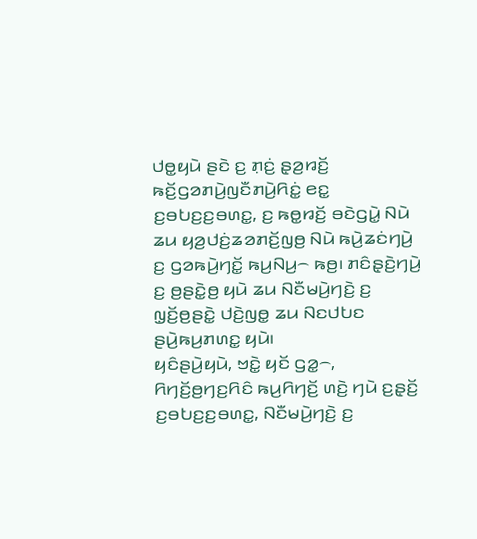ꤓꤥ꤭ꤟꤣꤧ ꤔꤢꤧ ꤢ꤬ ꤊ꤫ꤢꤦ꤬ ꤔ꤫ꤤ꤬ꤙꤢꤩ꤬ ꤒꤢꤩ꤬ꤞꤤꤊꤣꤧ꤬ꤜꤢꤪꤊꤣꤧ꤬ꤖꤢꤦ꤭ ꤕꤢ꤭ ꤢ꤬ꤋꤝꤢ꤬ꤢ꤬ꤋꤛꤢ꤭, ꤢ꤬ ꤒꤥ꤭ꤙꤢꤩ꤬ ꤋꤢꤧꤞꤣꤧ꤭ ꤡꤣꤧ ꤘꤣ ꤟꤤ꤬ꤓꤢꤦ꤬ꤘꤤꤊꤢꤩ꤬ꤜꤥ꤬ ꤡꤣꤧ ꤒꤣꤧ꤬ꤘꤢꤦꤚꤣꤧ꤬ ꤢ꤬ ꤞꤤꤒꤣꤧ꤬ꤚꤢꤩ꤭ ꤒꤣ꤬ꤡꤣ꤬꤮ ꤒꤥ꤬꤯ ꤊꤢꤨꤔ꤫ꤢꤧ꤬ꤚꤣꤧ꤬ ꤢ꤬ ꤥ꤬ꤔꤢꤧ꤭ꤥ꤬ ꤟꤣꤧ ꤘꤣ ꤡꤢꤪꤗꤣꤧ꤬ꤚꤢꤧ꤬ ꤢ꤬ ꤜ꤫ꤢꤩ꤬ꤥ꤬ꤔꤢꤧ꤭ ꤓꤢꤧ꤬ꤜꤥ꤭ ꤘꤣ ꤡꤢꤓꤝꤢ ꤔꤣꤧ꤬ꤒꤣ꤬ꤊꤛꤢ꤭ ꤟꤣꤧ꤯
ꤟꤢꤨꤔꤣꤧ꤬ꤟꤣꤧ, ꤠꤢꤧ꤭ ꤟꤢꤩ ꤞꤤ꤭꤮, ꤖꤚꤢꤩ꤬ꤥ꤬ꤚꤢ꤬ꤖꤢꤨ ꤒꤣ꤬ꤖꤚꤢꤩ꤬ ꤛꤢꤧ꤬ ꤚꤣꤧ ꤢ꤬ꤔ꤫ꤢꤩ꤬ ꤢ꤬ꤋꤝꤢ꤬ꤢ꤬ꤋꤛꤢ꤭, ꤡꤢꤪꤗꤣꤧ꤬ꤚꤢꤧ꤬ ꤢ꤬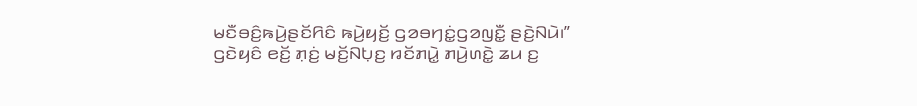ꤗꤢꤪꤋꤢꤨ꤬ꤒꤣꤧ꤬ꤔꤢꤩꤖꤢꤨ ꤒꤣꤧ꤬ꤟꤢꤩ꤬ ꤞꤤꤋꤚꤢꤦ꤭ꤞꤤꤜꤢꤪ꤭ ꤔꤢꤧ꤬ꤡꤣꤧ꤯”
ꤞꤢꤧꤟꤢꤨ ꤕꤢꤩ꤬ ꤊ꤫ꤢꤦ꤬ ꤗꤢꤩ꤬ꤡꤝ꤫ꤢ꤬ ꤙꤢꤩꤊꤣꤧ꤭ ꤊꤣꤧ꤬ꤛꤢꤧ꤭ ꤘꤣ ꤢ꤬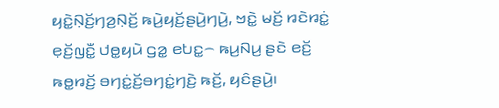ꤟꤢꤧ꤭ꤡ꤫ꤢꤩ꤬ꤚꤤ꤬ꤡ꤫ꤢꤩ꤬ ꤒꤣꤧ꤬ꤟꤢꤩ꤬ꤔꤣꤧ꤬ꤚꤣꤧ꤬, ꤠꤢꤧ꤭ ꤗꤢꤩ꤬ ꤙꤢꤧꤙꤢꤦ꤭ ꤕ꤫ꤢꤩ꤬ꤜꤢꤪ꤭ ꤓꤥ꤭ꤟꤣꤧ ꤞꤤ꤭ ꤕꤝꤢ꤭꤮ ꤒꤣ꤬ꤡꤣ꤬ ꤔꤢꤧ ꤕꤢꤩ꤬ ꤒꤥ꤭ꤙꤢꤩ꤬ ꤋꤚꤢꤦ꤭ꤢꤩ꤬ꤋꤚꤢꤦ꤭ꤚꤢꤧ꤬ ꤒꤢꤩ꤬, ꤟꤢꤨꤔꤣꤧ꤬꤯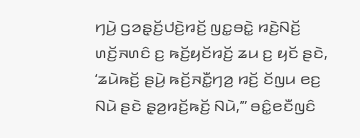ꤚꤣꤧ꤬ ꤞꤤꤔ꤫ꤢꤩ꤬ꤓꤢꤧ꤬ꤙꤢꤩ꤬ ꤜꤢ꤭ꤋꤢꤧ꤭ ꤙꤢꤧ꤬ꤡꤢꤩ꤬ ꤛꤢꤩ꤬ꤏꤛꤢꤨ ꤢ꤬ ꤒꤢꤩ꤬ꤟꤢꤩꤙꤢꤩ꤬ ꤘꤣ ꤢ꤬ ꤟꤢꤩ ꤔꤢꤧ, ‘ꤘꤣꤧꤒꤢꤩ꤬ ꤔꤣꤧ꤬ ꤒꤢꤩ꤬ꤏꤢꤪ꤭ꤚꤤ꤬ ꤙꤢꤩ꤬ ꤢꤩꤜꤣ ꤕꤢ꤬ ꤡꤣꤧ ꤔꤢꤧ ꤔ꤫ꤤ꤬ꤙꤢꤩ꤬ꤒꤢꤩ꤬ ꤡꤣꤧ,’” ꤋꤢꤨ꤭ꤕꤢꤪꤜꤢꤨ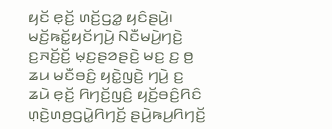ꤟꤢꤩ ꤕ꤫ꤢꤩ꤬ ꤛꤢꤩ꤬ꤞꤤ꤭ ꤟꤢꤨꤔꤣꤧ꤬꤯
ꤗꤢꤩ꤬ꤒꤢꤩ꤭ꤟꤢꤩꤚꤣꤧ꤬ ꤡꤢꤪꤗꤣꤧ꤬ꤚꤢꤧ꤬ ꤢ꤬ꤏꤢꤩ꤬ꤢꤩ꤬ ꤗ꤫ꤢ꤬ꤔꤤꤔꤢꤧ꤬ ꤗꤢ꤬ ꤢ꤬ ꤥ꤬ ꤘꤣ ꤗꤢꤪꤋꤢꤨ꤬ ꤟꤢꤧ꤭ꤜꤢꤧ꤬ ꤚꤣꤧ꤬ ꤢ꤬ ꤘꤣꤧ ꤕ꤫ꤢꤩ꤬ ꤖꤚꤢꤩ꤬ꤜꤢꤨ꤬ ꤟꤢꤩ꤬ꤋꤢꤨ꤬ꤖꤢꤨ ꤛ꤫ꤢꤧ꤬ꤛꤥ꤬ꤞꤣꤧ꤭ꤖꤚꤢꤩ꤬ ꤔꤣꤧ꤬ꤒꤣ꤬ꤖꤚꤢꤩ꤬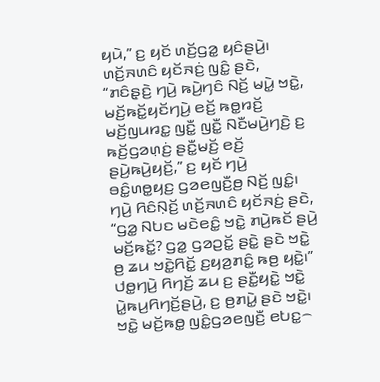ꤟꤣꤧ,” ꤢ꤬ ꤟꤢꤩ ꤛꤢꤩ꤬ꤞꤤ꤭ ꤟꤢꤨꤔꤣꤧ꤬꤯
ꤛꤢꤩ꤬ꤏꤛꤢꤨ ꤟꤢꤩꤏꤢꤦ꤬ ꤜꤢꤨ꤭ ꤔꤢꤧ, “ꤊꤢꤨꤔ꤫ꤢꤧ꤬ ꤚꤣꤧ꤬ ꤒꤣꤧ꤬ꤚꤢꤨ ꤡꤢꤩ꤬ ꤗꤣꤧ꤭ ꤠꤢꤧ꤭, ꤗꤢꤩ꤬ꤒꤢꤩ꤭ꤟꤢꤩꤚꤣꤧ꤬ ꤕꤢꤩ꤬ ꤒꤥ꤭ꤙꤢꤩ꤬ ꤗꤢꤩ꤬ꤜꤣꤙꤢ꤭ ꤜꤢꤪ꤭ ꤜꤢꤪ꤭ ꤡꤢꤪꤗꤣꤧ꤬ꤚꤢꤧ꤬ ꤢ꤬ ꤒꤢꤩ꤬ꤞꤤꤛ꤫ꤢꤦ꤬ ꤔꤢꤪ꤭ꤗꤢꤩ꤬ ꤕꤢꤩ꤬ ꤔꤣꤧ꤬ꤒꤣꤧ꤬ꤟꤢꤩ꤬,” ꤢ꤬ ꤟꤢꤩ ꤚꤣꤧ꤬ ꤋꤢꤨ꤭ꤛꤥ꤭ꤟꤢ꤬ ꤞꤤꤕꤜꤢꤪ꤬ꤥ꤬ ꤡꤢꤩ꤬ ꤜꤢꤨ꤭꤯
ꤚꤣꤧ꤬ ꤖꤢꤨꤡ꤫ꤢꤩ꤬ ꤛꤢꤩ꤬ꤏꤛꤢꤨ ꤟꤢꤩꤏꤢꤦ꤬ ꤔꤢꤧ, “ꤞꤤ꤭ ꤡꤝꤢ ꤗꤢꤧꤕꤢꤨ꤭ ꤠꤢꤧ꤭ ꤊꤣꤧ꤬ꤒꤢꤩ ꤔꤣꤧ꤬ ꤗꤢꤩ꤬ꤒꤢꤩ꤭? ꤞꤤ꤭ ꤞꤤꤑꤢꤩ꤭ ꤔꤢꤧ꤭ ꤔꤢꤧ ꤠꤢꤧ꤭ ꤥ꤬ ꤘꤣ ꤠꤢꤧ꤭ꤖꤢꤩ꤭ ꤢ꤬ꤟꤤ꤬ꤊꤢꤨ꤭ ꤒꤥ꤬ ꤟꤢꤧ꤭꤯”
ꤓꤥ꤭ꤚꤣꤧ꤬ ꤖꤚꤢꤩ꤬ ꤘꤣ ꤢ꤬ ꤔꤢꤪ꤭ꤟꤢꤧ꤭ ꤠꤢꤧ꤭ ꤣꤧ꤭ꤒꤣ꤬ꤖꤚꤢꤩ꤬ꤔꤣꤧ꤬, ꤢ꤬ ꤥ꤬ꤊꤣꤧ꤭ ꤔꤢꤧ ꤠꤢꤧ꤭꤯ ꤠꤢꤧ꤭ ꤗꤢꤩ꤬ꤒꤥ꤭ ꤜꤢꤨ꤭ꤞꤤꤕꤜꤢꤪ꤬ ꤕꤝꤢ꤭꤮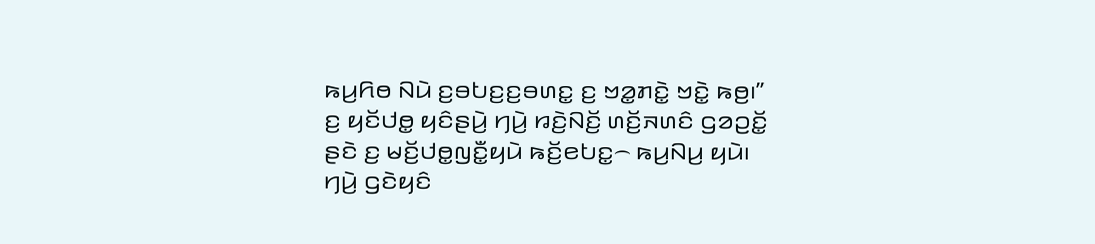ꤒꤣ꤬ꤖꤥ ꤡꤣꤧ ꤢ꤬ꤋꤝꤢ꤬ꤢ꤬ꤋꤛꤢ꤭ ꤢ꤬ ꤠꤤ꤭ꤊꤢꤧ꤭ ꤠꤢꤧ꤭ ꤒꤥ꤬꤯”
ꤢ꤬ ꤟꤢꤩꤓꤥ꤭ ꤟꤢꤨꤔꤣꤧ꤬ ꤚꤣꤧ꤬ ꤙꤢꤧ꤬ꤡꤢꤩ꤬ ꤛꤢꤩ꤬ꤏꤛꤢꤨ ꤞꤤꤑꤢꤩ꤭ ꤔꤢꤧ ꤢ꤬ ꤗꤢꤩ꤬ꤓꤥ꤭ꤜꤢꤪ꤭ꤟꤣꤧ ꤒꤢꤩ꤬ꤕꤝꤢ꤭꤮ ꤒꤣ꤬ꤡꤣ꤬ ꤟꤣꤧ꤯ ꤚꤣꤧ꤬ ꤞꤢꤧꤟꤢꤨ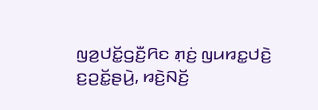ꤜꤤ꤬ꤓꤢꤩ꤭ꤞꤢꤪ꤬ꤖꤢ ꤊ꤫ꤢꤦ꤬ ꤜꤣꤙꤢ꤭ꤓꤢꤧ꤬ ꤢ꤬ꤑꤢꤩ꤭ꤔꤣꤧ꤬, ꤙꤢꤧ꤬ꤡꤢꤩ꤬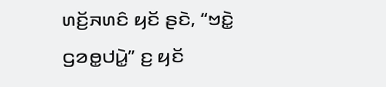ꤛꤢꤩ꤬ꤏꤛꤢꤨ ꤟꤢꤩ ꤔꤢꤧ, “ꤠꤢꤧ꤭ ꤞꤤꤥ꤭ꤓꤣꤧ꤭” ꤢ꤬ ꤟꤢꤩ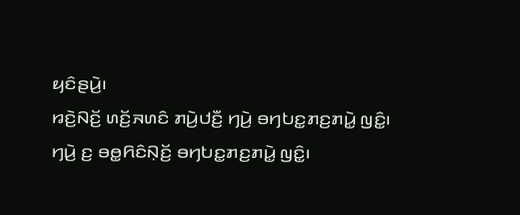ꤟꤢꤨꤔꤣꤧ꤬꤯
ꤙꤢꤧ꤬ꤡꤢꤩ꤬ ꤛꤢꤩ꤬ꤏꤛꤢꤨ ꤊꤣꤧ꤬ꤓꤢꤪ꤬ ꤚꤣꤧ꤬ ꤋꤚꤝꤢ꤭ꤊꤢ꤬ꤊꤣꤧ꤭ ꤜꤢꤨ꤭꤯ ꤚꤣꤧ꤬ ꤢ꤬ ꤋꤥ꤭ꤖꤢꤨꤡ꤫ꤢꤩ꤬ ꤋꤚꤝꤢ꤭ꤊꤢ꤬ꤊꤣꤧ꤭ ꤜꤢꤨ꤭꤯